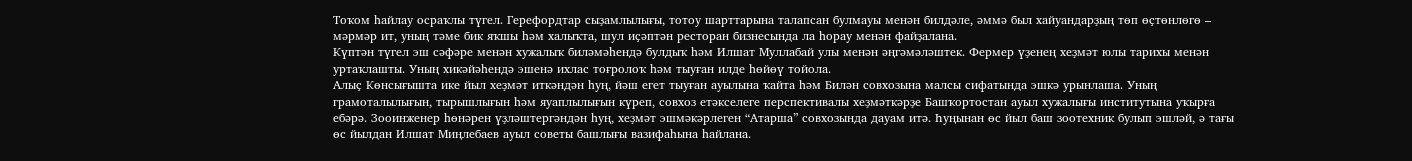Тоҡом һайлау осраҡлы түгел. Герефордтар сыҙамлылығы, тотоу шарттарына талапсан булмауы менән билдәле, әммә был хайуандарҙың төп өҫтөнлөгө – мәрмәр ит, уның тәме бик яҡшы һәм халыҡта, шул иҫәптән ресторан бизнесында ла һорау менән файҙалана.
Күптән түгел эш сәфәре менән хужалыҡ биләмәһендә булдыҡ һәм Илшат Муллабай улы менән әңгәмәләштек. Фермер үҙенең хеҙмәт юлы тарихы менән уртаҡлашты. Уның хикәйәһендә эшенә ихлас тоғролоҡ һәм тыуған илде һөйөү тойола.
Алыҫ Көнсығышта ике йыл хеҙмәт иткәндән һуң, йәш егет тыуған ауылына ҡайта һәм Билән совхозына малсы сифатында эшкә урынлаша. Уның грамоталылығын, тырышлығын һәм яуаплылығын күреп, совхоз етәкселеге перспективалы хеҙмәткәрҙе Башҡортостан ауыл хужалығы институтына уҡырға ебәрә. Зооинженер һөнәрен үҙләштергәндән һуң, хеҙмәт эшмәкәрлеген “Атарша” совхозында дауам итә. Һуңынан өс йыл баш зоотехник булып эшләй, ә тағы өс йылдан Илшат Миңлебаев ауыл советы башлығы вазифаһына һайлана.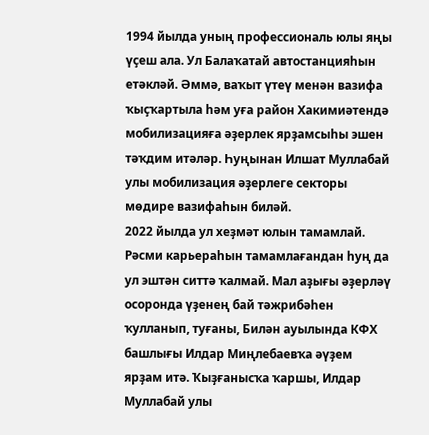1994 йылда уның профессиональ юлы яңы үҫеш ала. Ул Балаҡатай автостанцияһын етәкләй. Әммә, ваҡыт үтеү менән вазифа ҡыҫҡартыла һәм уға район Хакимиәтендә мобилизацияға әҙерлек ярҙамсыһы эшен тәҡдим итәләр. Һуңынан Илшат Муллабай улы мобилизация әҙерлеге секторы мөдире вазифаһын биләй.
2022 йылда ул хеҙмәт юлын тамамлай. Рәсми карьераһын тамамлағандан һуң да ул эштән ситтә ҡалмай. Мал аҙығы әҙерләү осоронда үҙенең бай тәжрибәһен ҡулланып, туғаны, Билән ауылында КФХ башлығы Илдар Миңлебаевҡа әүҙем ярҙам итә. Ҡыҙғанысҡа ҡаршы, Илдар Муллабай улы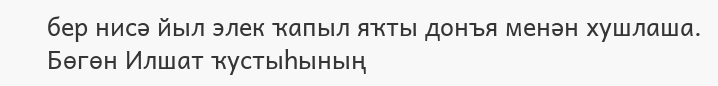бер нисә йыл элек ҡапыл яҡты донъя менән хушлаша. Бөгөн Илшат ҡустыһының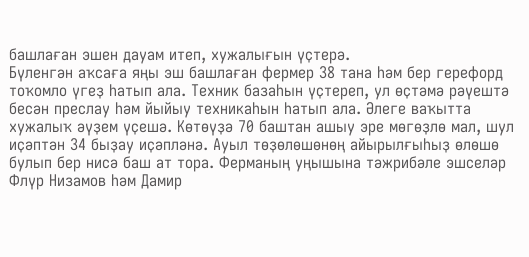башлаған эшен дауам итеп, хужалығын үҫтерә.
Бүленгән аҡсаға яңы эш башлаған фермер 38 тана һәм бер герефорд тоҡомло үгеҙ һатып ала. Техник базаһын үҫтереп, ул өҫтәмә рәүештә бесән преслау һәм йыйыу техникаһын һатып ала. Әлеге ваҡытта хужалыҡ әүҙем үҫешә. Көтөүҙә 70 баштан ашыу эре мөгөҙлө мал, шул иҫәптән 34 быҙау иҫәпләнә. Ауыл төҙөлөшөнөң айырылғыһыҙ өлөшө булып бер нисә баш ат тора. Ферманың уңышына тәжрибәле эшселәр Флүр Низамов һәм Дамир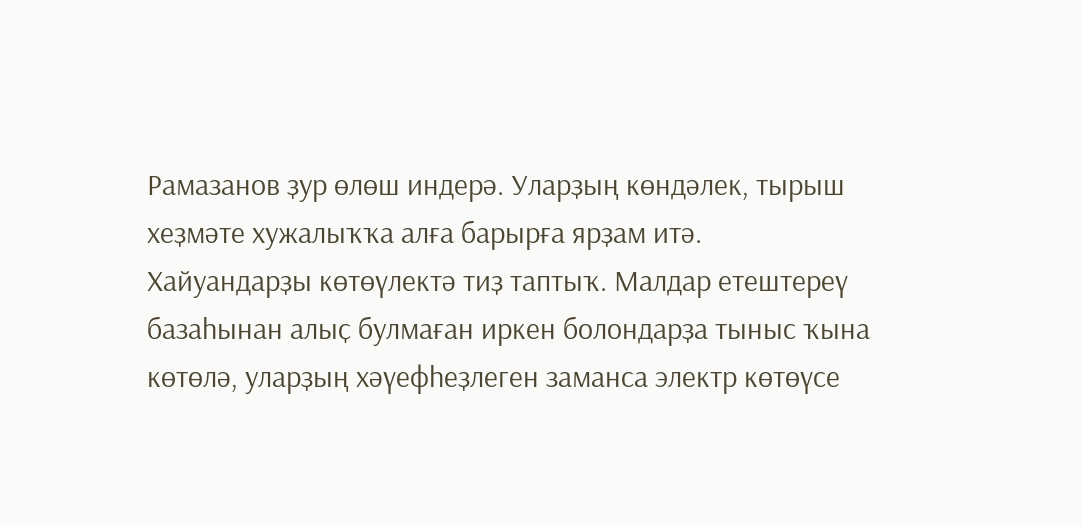Рамазанов ҙур өлөш индерә. Уларҙың көндәлек, тырыш хеҙмәте хужалыҡҡа алға барырға ярҙам итә.
Хайуандарҙы көтөүлектә тиҙ таптыҡ. Малдар етештереү базаһынан алыҫ булмаған иркен болондарҙа тыныс ҡына көтөлә, уларҙың хәүефһеҙлеген заманса электр көтөүсе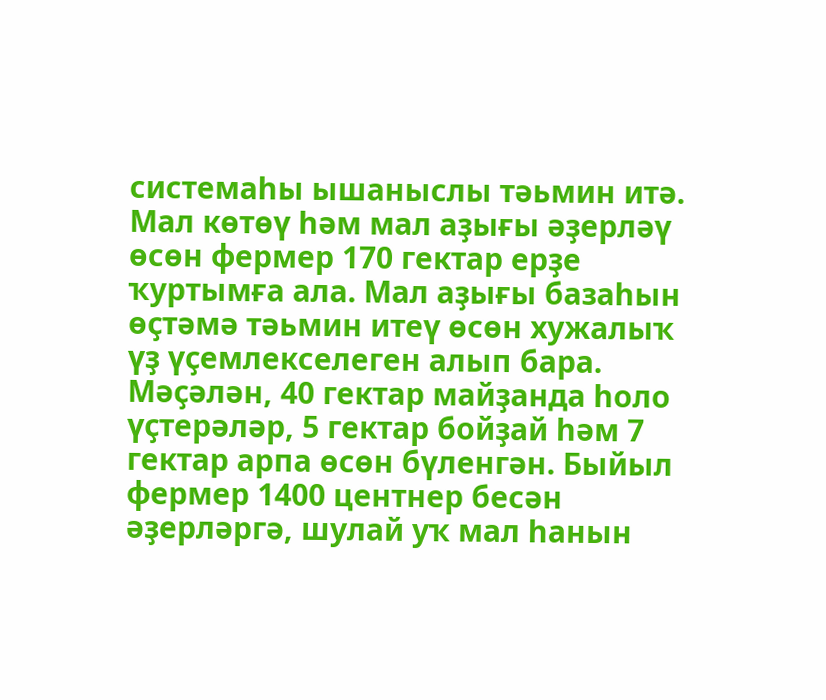системаһы ышаныслы тәьмин итә.
Мал көтөү һәм мал аҙығы әҙерләү өсөн фермер 170 гектар ерҙе ҡуртымға ала. Мал аҙығы базаһын өҫтәмә тәьмин итеү өсөн хужалыҡ үҙ үҫемлекселеген алып бара. Мәҫәлән, 40 гектар майҙанда һоло үҫтерәләр, 5 гектар бойҙай һәм 7 гектар арпа өсөн бүленгән. Быйыл фермер 1400 центнер бесән әҙерләргә, шулай уҡ мал һанын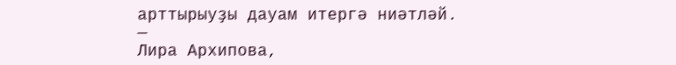арттырыуҙы дауам итергә ниәтләй.
—
Лира Архипова,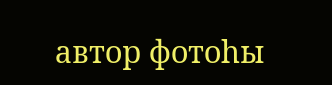автор фотоһы